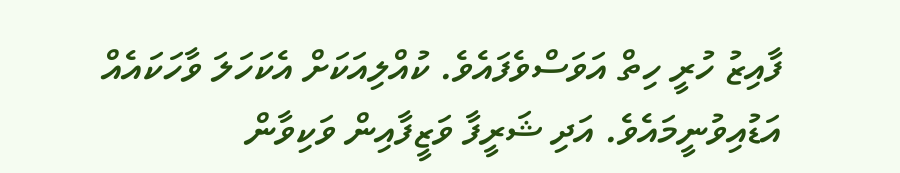ފާއިޒު ހުރީ ހިތް އަވަސްވެފައެވެ. ކުއްލިއަކަށް އެކަހަލަ ވާހަކައެއް އަޑުއިވުނީމައެވެ. އަދި ޝަރީފާ ވަޒީފާއިން ވަކިވާން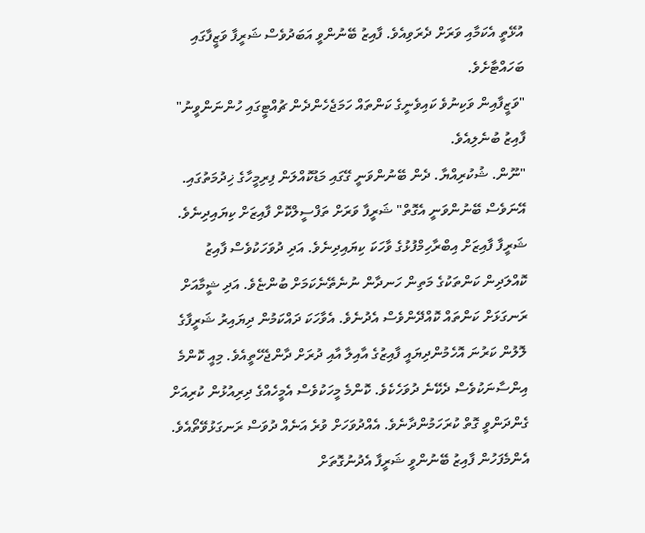އުޅޭތީ އެކަމާއި ވަރަށް ދެރަވިއެވެ. ފާއިޒު ބޭނުންވީ އަބަދުވެސް ޝަރީފާ ވަޒީފާގައި ބަހައްޓާށެވެ.
"ވަޒީފާއިން ވަކިނުވެ ކައިވެނީގެ ކަންތައް ހަމަޖެހެންދެން ޗުއްޓީގައި ހުންނަންވީނު" ފާއިޒު ބުނެލިއެވެ.
"ނޫން. ޝުކުރިއްޔާ. ދެން ބޭނުންވަނީ ގޭގައި މަޑުކޮއްލަން ފިރިމީހާގެ ޚިދުމަތުގައި. އޭނަވެސް ބޭނުންވަނީ އެގޮތް" ޝަރީފާ ވަރަށް ތަފްސީލްކޮށް ފާއިޒަށް ކިޔައިދިނެވެ.
ޝަރީފާ ފާއިޒަށް އިބްރާހިމްފުޅުގެ ވާހަކަ ކިޔައިދިނެވެ. އަދި ދުވަހަކުވެސް ފާއިޒު ކޮއްލަދިން ކަންތަކުގެ މަތިން ހަނދާން ނުނެތޭނެކަމަށް ބުންޏެވެ. އަދި ޝީމާއަށް ރަނގަޅަށް ކަންތައް ކޮއްދޭންވެސް އެދުނެވެ. އެވާހަކަ ދައްކަމުން ދިޔައިރު ޝަރީފާގެ ލޮލުން ކަރުނަ އޮހެމުންދިޔައީ ފާއިޒުގެ އާއިލާ އާއި ދުރަށް ދާންޖެހޭތީއެވެ. މިއީ ކޮންމެ އިންސާނަކުވެސް ދެކޭނެ ދުވަހެކެވެ. ކޮންމެ މީހަކުވެސް އެމީހެއްގެ ދިރިއުޅުން ކުރިއަށް ގެންދަންވީ ގޮތް ކުރަހަމުންދާނެވެ. އެއްދުވަހަށް ވުރެ އަނެއް ދުވަސް ރަނގަޅުވޭތޯއެވެ. އެންމެފަހުން ފާއިޒު ބޭނުންވީ ޝަރީފާ އެދުނުގޮތަށް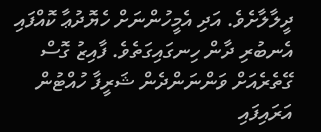ދީލާލާށެވެ. އަދި އެމީހުންނަށް ހެޔޮދުޢާ ކޮއްފައި އެނބުރި ދާން ހިނގައިގަތެވެ. ފާއިޒު ގޮސް ގޭތެރެއަށް ވަންނަންދެން ޝަރީފާ ހުއްޓުން އަރައިފައި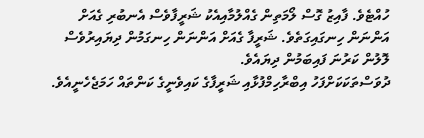ހުއްޓެވެ. ފާއިޒު ގޮސް ލޯމަތިން ގެއްލުމާއިއެކު ޝަރީފާވެސް އެނބުރި ގެއަށް އަންނަން ހިނގައިގަތެވެ. ޝަރީފާ ގެއަށް އަންނަން ހިނގަމުން ދިޔައިރުވެސް ލޮލުން ކަރުނަ ފައިބަމުން ދިޔައެވެ.
ދުވަސްތަކަކަށްފަހު އިބްރާހިމްފުޅާއި ޝަރީފާގެ ކައިވެނީގެ ކަންތައް ހަމަޖެހެނީއެވެ.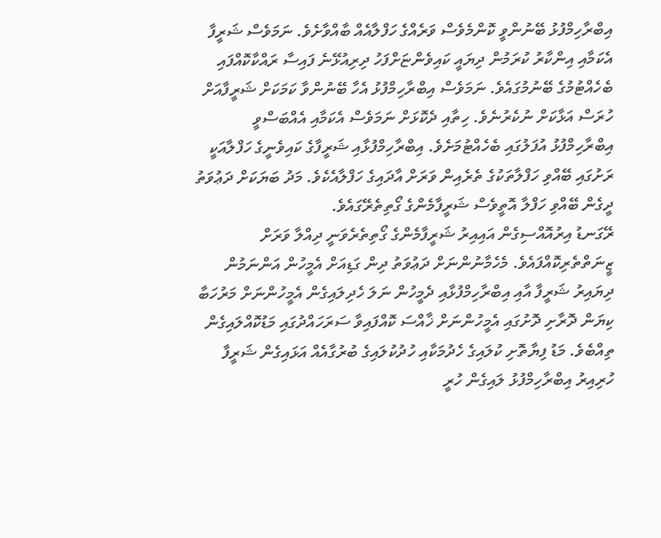އިބްރާހިމްފުޅު ބޭނުންވީ ކޮންމެވެސް ވަރެއްގެ ހަފްލާއެއް ބާއްވާށެވެ. ނަމަވެސް ޝަރީފާ އެކަމާއި އިންކާރު ކުރަމުން ދިޔައީ ކައިވެންޏަށްފަހު ދިރިއުޅޭނެ ފައިސާ ރައްކާކޮއްފައި ބެހެއްޓުމުގެ ބޭނުމުގައެވެ. ނަމަވެސް އިބްރާހިމްފުޅު އެހާ ބޭނުންވާ ކަމަކަށް ޝަރީފާއަށް ހުރަސް އަޅާކަށް ނުކެރުނެވެ. ހިތާއި ދެކޮޅަށް ނަމަވެސް އެކަމާއި އެއްބަސްވީ އިބްރާހިމްފުޅު އުފަލުގައި ބެހެއްޓުމަށެވެ. އިބްރާހިމްފުޅާއި ޝަރީފާގެ ކައިވެނީގެ ހަފްލާއަކީ ރަށުގައި ބޭއްވި ހަފްލާތަކުގެ ތެރެއިން ވަރަށް އާދައިގެ ހަފްލާއެކެވެ. މަދު ބަޔަކަށް ދަޢުވަތު ދީގެން ބޭއްވި ހަފްލާ އޮތީވެސް ޝަރީފާމެންގެ ގޯތިތެރޭގައެވެ.
ރޭގަނޑު އިރުއޮއްސިގެން އައިއިރު ޝަރީފާމެންގެ ގޯތިތެރެވަނީ ދިއްލާ ވަރަށް ޒީނަތްތެރިކޮއްފައެވެ. މެހެމާނުންނަށް ދަޢުވަތު ދިން ގަޑިއަށް އެމީހުން އަންނަމުން ދިޔައިރު ޝަރީފާ އާއި އިބްރާހިމްފުޅާއި ދެމީހުން ނަލަ ހެދިލައިގެން އެމީހުންނަށް މަރުހަބާ ކިޔަން ދޮރާށި ދޮށުގައި އެމީހުންނަށް ޚާއްސަ ކޮއްފައިވާ ސަރަހައްދުގައި މަޑުކޮއްލައިގެން ތިއްބެވެ. މަޑު ފިޔާތޮށި ކުލައިގެ ހެދުމަކާއި ހުދުކުލައިގެ ބުރުގާއެއް އަޅައިގެން ޝަރީފާ ހުރިއިރު އިބްރާހިމްފުޅު ލައިގެން ހުރީ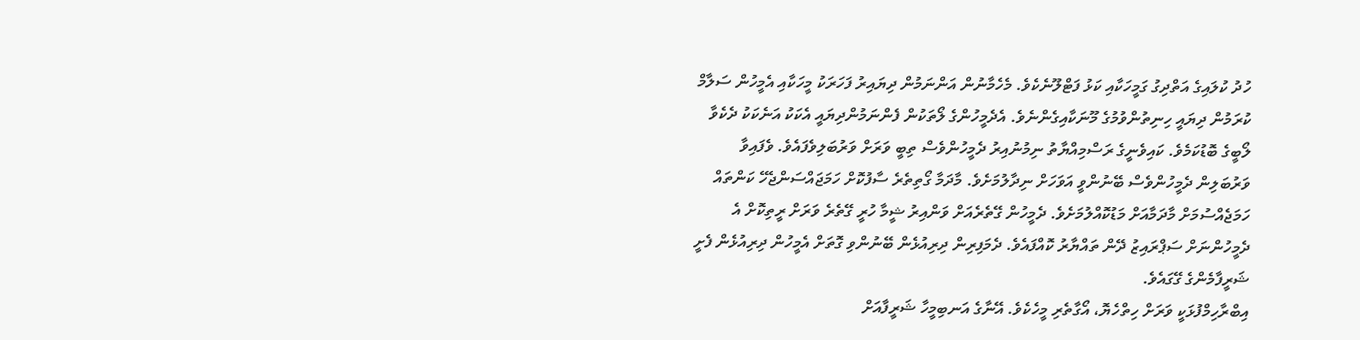ހުދު ކުލައިގެ އަތްދިގު ގަމީހަކާއި ކަޅު ފަޓްލޫނެކެވެ. މެހެމާނުން އަންނަމުން ދިޔައިރު ފަހަރަކު މީހަކާއި އެމީހުން ސަލާމް ކުރަމުން ދިޔައީ ހިނިތުންވުމުގެ މޫނަކާއިގެންނެވެ. އެދެމީހުންގެ ލޯތަކުން ފެންނަމުންދިޔައީ އެކަކު އަނެކަކު ދެކެވާ ލޯބީގެ ބޮޑުކަމެވެ. ކައިވެނީގެ ރަސްމިއްޔާތު ނިމުނުއިރު ދެމީހުންވެސް ތިބީ ވަރަށް ވަރުބަލިވެފައެވެ. ވެފައިވާ ވަރުބަލިން ދެމީހުންވެސް ބޭނުންވީ އަވަހަށް ނިދާލުމަށެވެ. މާދަމާ ގޯތިތެރެ ސާފުކޮށް ހަމަޖައްސަންޖެހޭ ކަންތައް ހަމަޖެއްސުމަށް މާދަމާއަށް މަޑުކޮއްލުމަށެވެ. ދެމީހުން ގޭތެރެއަށް ވަންއިރު ޝީމާ ހުރީ ގޭތެރެ ވަރަށް ރީތިކޮށް އެ ދެމީހުންނަށް ސަޕްރައިޒު ދޭން ތައްޔާރު ކޮއްފައެވެ. ދެމަފިރިން ދިރިއުޅެން ބޭނުންވި ގޮތަށް އެމީހުން ދިރިއުޅެން ފެށީ ޝަރީފާމެންގެ ގޭގައެވެ.
އިބްރާހިމްފުޅަކީ ވަރަށް ހިތްހެޔޮ، އޯގާތެރި މީހެކެވެ. އޭނާގެ އަނބިމީހާ ޝަރީފާއަށް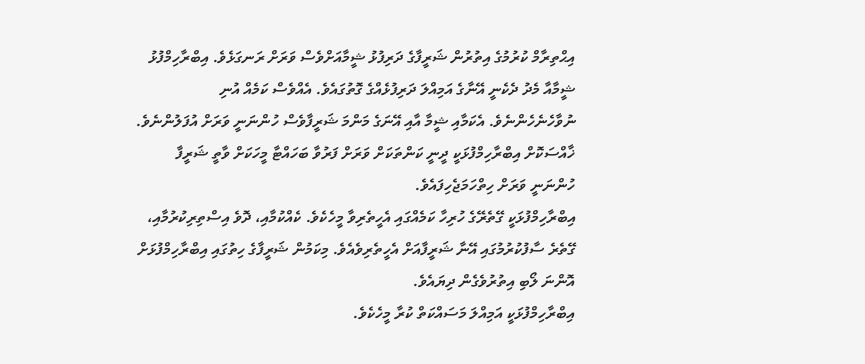އިޙްތިރާމް ކުރުމުގެ އިތުރުން ޝަރީފާގެ ދަރިފުޅު ޝީމާއަށްވެސް ވަރަށް ރަނގަޅެވެ. އިބްރާހިމްފުޅު ޝީމާއާ މެދު ދެކެނީ އޭނާގެ އަމިއްލަ ދަރިފުޅެއްގެ ގޮތުގައެވެ. އެއްވެސް ކަމެއް އުނި ނުވާހެނެހެންނެވެ. އެކަމާއި ޝީމާ އާއި އޭނަގެ މަންމަ ޝަރީފާވެސް ހުންނަނީ ވަރަށް އުފަލުންނެވެ. ޚާއްސަކޮށް އިބްރާހިމްފުޅަކީ ދީނީ ކަންތަކަށް ވަރަށް ފަރުވާ ބަހައްޓާ މީހަކަށް ވާތީ ޝަރީފާ ހުންނަނީ ވަރަށް ހިތްހަމަޖެހިފައެވެ.
އިބްރާހިމްފުޅަކީ ގޭތެރޭގެ ހުރިހާ ކަމެއްގައި އެހީތެރިވާ މީހެކެވެ. ކެއްކުމާއި، ދޮވެ އިސްތިރިކުރުމާއި، ގޭތެރެ ސާފުކުރުމުގައި އޭނާ ޝަރީފާއަށް އެހީތެރިވެއެވެ. މިކަމުން ޝަރީފާގެ ހިތުގައި އިބްރާހިމްފުޅަށް އޮންނަ ލޯބި އިތުރުވެގެން ދިޔައެވެ.
އިބްރާހިމްފުޅަކީ އަމިއްލަ މަސައްކަތް ކުރާ މީހެކެވެ.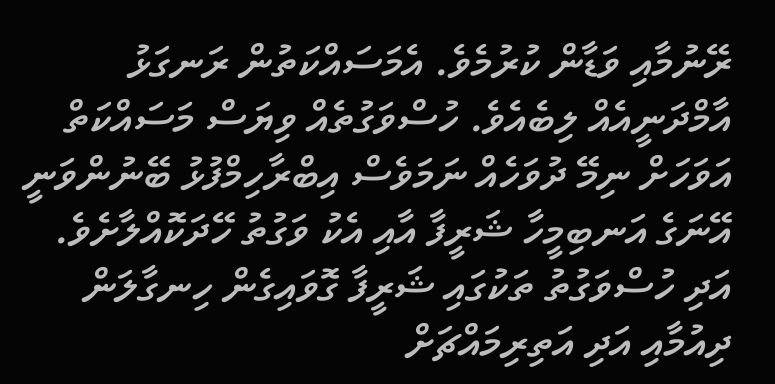ރޭނުމާއި ވަޑާން ކުރުމެވެ. އެމަސައްކަތުން ރަނގަޅު އާމްދަނީއެއް ލިބެއެވެ. ހުސްވަގުތެއް ވިޔަސް މަސައްކަތް އަވަހަށް ނިމޭ ދުވަހެއް ނަމަވެސް އިބްރާހިމްފުޅު ބޭނުންވަނީ އޭނަގެ އަނބިމީހާ ޝަރީފާ އާއި އެކު ވަގުތު ހޭދަކޮއްލާށެވެ. އަދި ހުސްވަގުތު ތަކުގައި ޝަރީފާ ގޮވައިގެން ހިނގާލަން ދިއުމާއި އަދި އަތިރިމައްޗަށް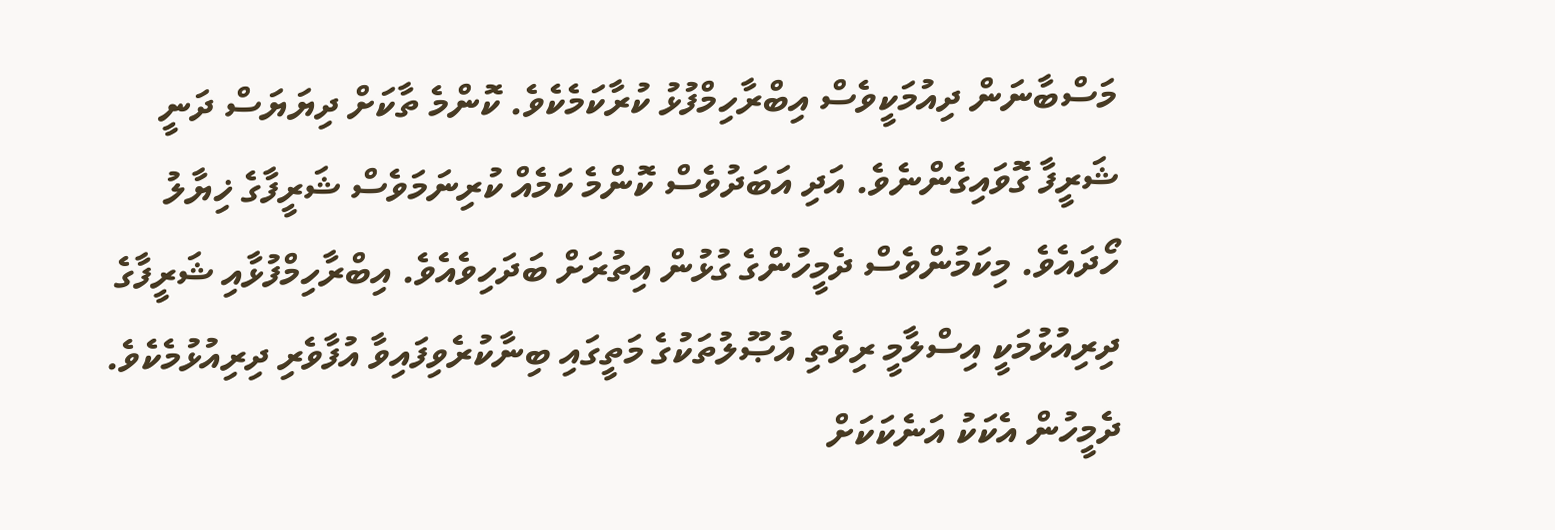މަސްބާނަން ދިއުމަކީވެސް އިބްރާހިމްފުޅު ކުރާކަމެކެވެ. ކޮންމެ ތާކަށް ދިޔަޔަސް ދަނީ ޝަރީފާ ގޮވައިގެންނެވެ. އަދި އަބަދުވެސް ކޮންމެ ކަމެއް ކުރިނަމަވެސް ޝަރީފާގެ ޚިޔާލު ހޯދައެވެ. މިކަމުންވެސް ދެމީހުންގެ ގުޅުން އިތުރަށް ބަދަހިވެއެވެ. އިބްރާހިމްފުޅާއި ޝަރީފާގެ ދިރިއުޅުމަކީ އިސްލާމީ ރިވެތި އުޞޫލުތަކުގެ މަތީގައި ބިނާކުރެވިފައިވާ އުފާވެރި ދިރިއުޅުމެކެވެ. ދެމީހުން އެކަކު އަނެކަކަށް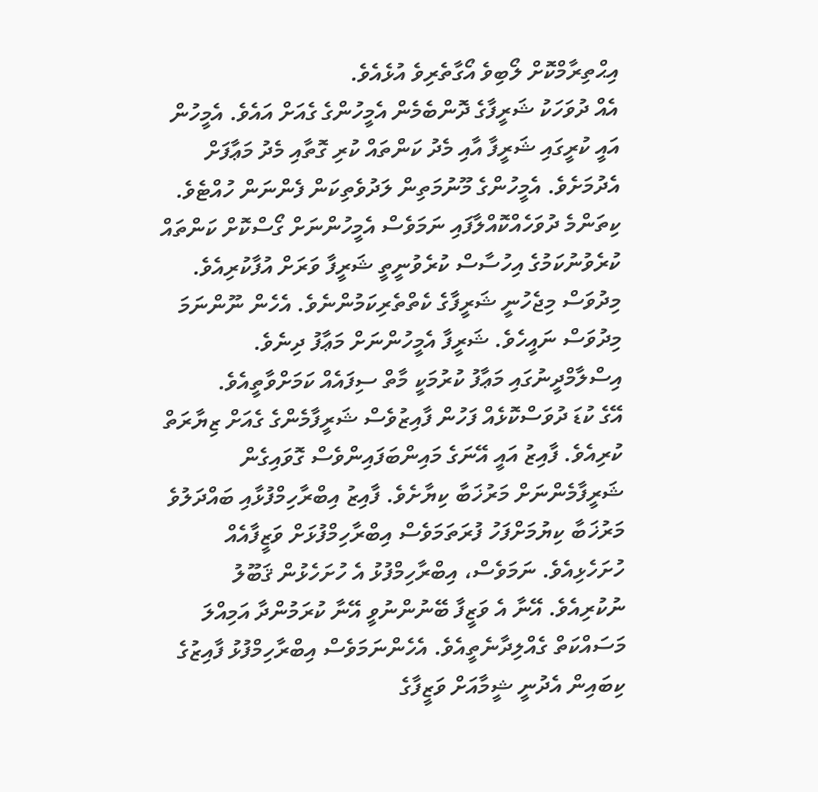އިޙްތިރާމްކޮށް ލޯބިވެ އޯގާތެރިވެ އުޅެއެވެ.
އެއް ދުވަހަކު ޝަރީފާގެ ދޮންބެމެން އެމީހުންގެ ގެއަށް އައެވެ. އެމީހުން އައީ ކުރީގައި ޝަރީފާ އާއި މެދު ކަންތައް ކުރި ގޮތާއި މެދު މަޢާފަށް އެދުމަށެވެ. އެމީހުންގެ މޫނުމަތިން ލަދުވެތިކަން ފެންނަން ހުއްޓެވެ. ކިތަންމެ ދުވަހެއްކޮއްލާފައި ނަމަވެސް އެމީހުންނަށް ގޯސްކޮށް ކަންތައް ކުރެވުނުކަމުގެ އިހުސާސް ކުރެވުނީތީ ޝަރީފާ ވަރަށް އުފާކުރިއެވެ. މިދުވަސް މިޖެހުނީ ޝަރީފާގެ ކެތްތެރިކަމުންނެވެ. އެހެން ނޫންނަމަ މިދުވަސް ނައީހެވެ. ޝަރީފާ އެމީހުންނަށް މަޢާފު ދިނެވެ. އިސްލާމްދީނުގައި މަޢާފު ކުރުމަކީ މާތް ސިފައެއް ކަމަށްވާތީއެވެ.
އޭގެ ކުޑަ ދުވަސްކޮޅެއް ފަހުން ފާއިޒުވެސް ޝަރީފާމެންގެ ގެއަށް ޒިޔާރަތް ކުރިއެވެ. ފާއިޒު އައީ އޭނަގެ މައިންބަފައިންވެސް ގޮވައިގެން ޝަރީފާމެންނަށް މަރުޚަބާ ކިޔާށެވެ. ފާއިޒު އިބްރާހިމްފުޅާއި ބައްދަލުވެ މަރުޚަބާ ކިޔުމަށްފަހު ފުރަތަމަވެސް އިބްރާހިމްފުޅަށް ވަޒީފާއެއް ހުށަހެޅިއެވެ. ނަމަވެސް، އިބްރާހިމްފުޅު އެ ހުށަހެޅުން ޤަބޫލު ނުކުރިއެވެ. އޭނާ އެ ވަޒީފާ ބޭނުންނުވީ އޭނާ ކުރަމުންދާ އަމިއްލަ މަސައްކަތް ގެއްލިދާނެތީއެވެ. އެހެންނަމަވެސް އިބްރާހިމްފުޅު ފާއިޒުގެ ކިބައިން އެދުނީ ޝީމާއަށް ވަޒީފާގެ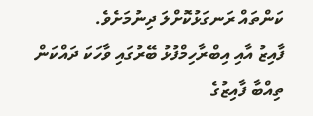ކަންތައް ރަނގަޅުކޮށްލަ ދިނުމަށެވެ.
ފާއިޒު އާއި އިބްރާހިމްފުޅު ބޭރުގައި ވާހަކަ ދައްކަން ތިއްބާ ފާއިޒުގެ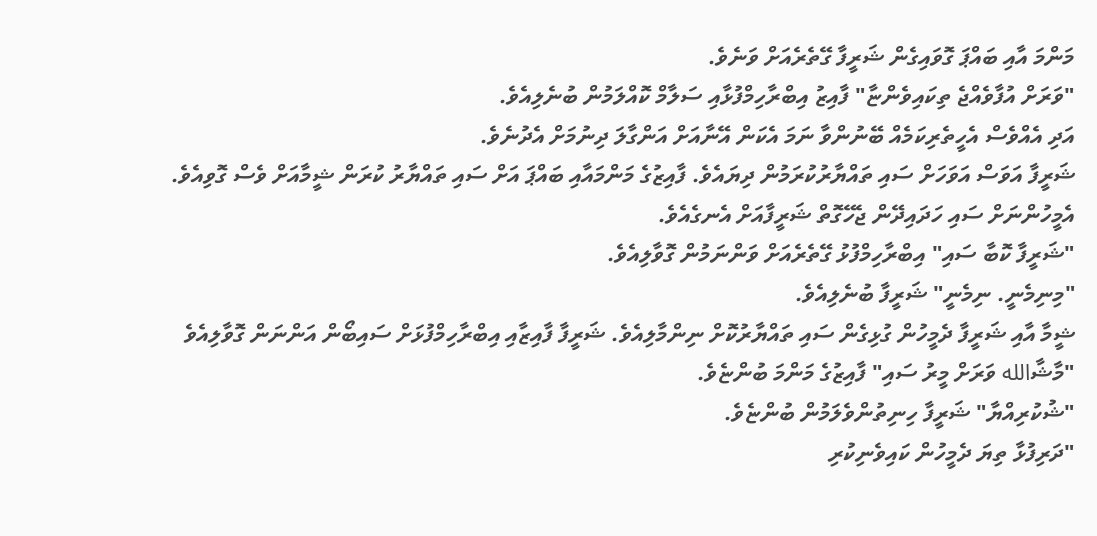މަންމަ އާއި ބައްޕަ ގޮވައިގެން ޝަރީފާ ގޭތެރެއަށް ވަނެވެ.
"ވަރަށް އުފާވެއްޖެ ތިކައިވެންޏާ" ފާއިޒު އިބްރާހިމްފުޅާއި ސަލާމް ކޮއްލަމުން ބުނެލިއެވެ.
އަދި އެއްވެސް އެހީތެރިކަމެއް ބޭނުންވާ ނަމަ އެކަން އޭނާއަށް އަންގާލަ ދިނުމަށް އެދުނެވެ.
ޝަރީފާ އަވަސް އަވަހަށް ސައި ތައްޔާރުކުރަމުން ދިޔައެވެ. ފާއިޒުގެ މަންމައާއި ބައްޕަ އަށް ސައި ތައްޔާރު ކުރަން ޝީމާއަށް ވެސް ގޮވިއެވެ. އެމީހުންނަށް ސައި ހަދައިދޭން ޖެހޭގޮތް ޝަރީފާއަށް އެނގެއެވެ.
"ޝަރީފާ ކޮބާ ސައި" އިބްރާހިމްފުޅު ގޭތެރެއަށް ވަންނަމުން ގޮވާލިއެވެ.
"މިނިމެނީ. ނިމެނީ" ޝަރީފާ ބުނެލިއެވެ.
ޝީމާ އާއި ޝަރީފާ ދެމީހުން ގުޅިގެން ސައި ތައްޔާރުކޮށް ނިންމާލިއެވެ. ޝަރީފާ ފާއިޒާއި އިބްރާހިމްފުޅަށް ސައިބޯން އަންނަން ގޮވާލިއެވެ
"މާޝާالله ވަރަށް މީރު ސައި" ފާއިޒުގެ މަންމަ ބުންޏެވެ.
"ޝުކުރިއްޔާ" ޝަރީފާ ހިނިތުންވެލަމުން ބުންޏެވެ.
"ދަރިފުޅާ ތިޔަ ދެމީހުން ކައިވެނިކުރި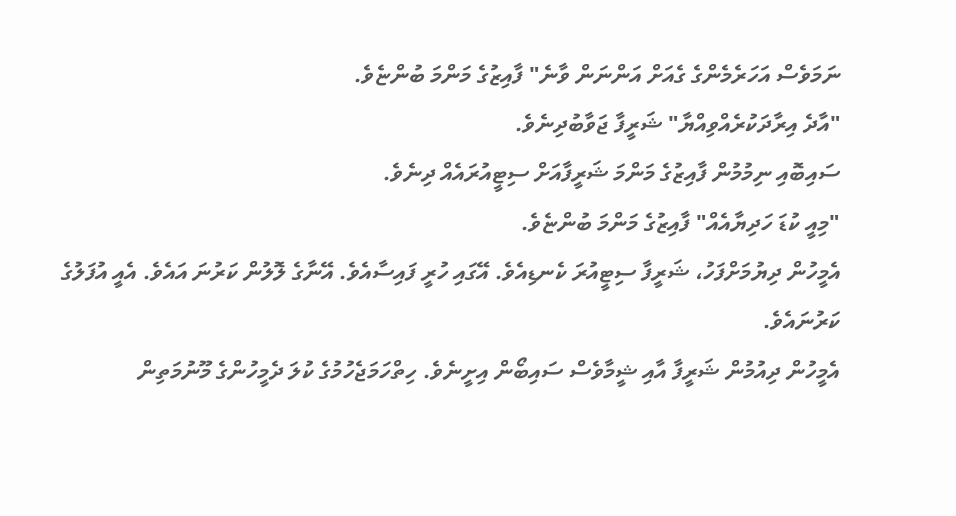ނަމަވެސް އަހަރެމެންގެ ގެއަށް އަންނަން ވާނެ" ފާއިޒުގެ މަންމަ ބުންޏެވެ.
"އާދެ އިރާދަކުރެއްވިއްޔާ" ޝަރީފާ ޖަވާބުދިނެވެ.
ސައިބޮއި ނިމުމުން ފާއިޒުގެ މަންމަ ޝަރީފާއަށް ސިޓީއުރައެއް ދިނެވެ.
"މިއީ ކުޑަ ހަދިޔާއެއް" ފާއިޒުގެ މަންމަ ބުންޏެވެ.
އެމީހުން ދިޔުމަށްފަހު، ޝަރީފާ ސިޓީއުރަ ކެނޑިއެވެ. އޭގައި ހުރީ ފައިސާއެވެ. އޭނާގެ ލޮލުން ކަރުނަ އައެވެ. އެއީ އުފަލުގެ ކަރުނައެވެ.
އެމީހުން ދިއުމުން ޝަރީފާ އާއި ޝީމާވެސް ސައިބޯން އިށީނެވެ. ހިތްހަމަޖެހުމުގެ ކުލަ ދެމީހުންގެ މޫނުމަތިން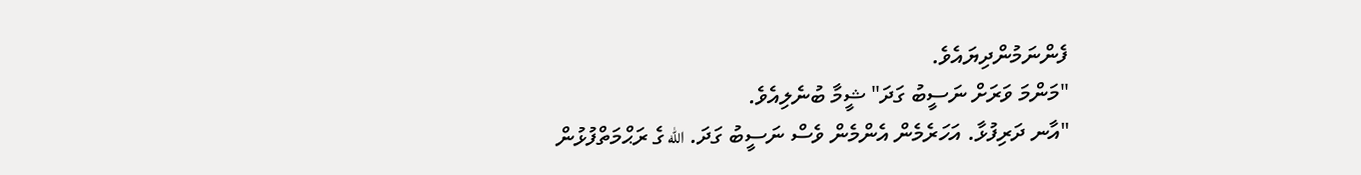ފެންނަމުންދިޔައެވެ.
"މަންމަ ވަރަށް ނަސީބު ގަދަ" ޝީމާ ބުނެލިއެވެ.
"އާނ ދަރިފުޅާ. އަހަރެމެން އެންމެން ވެސް ނަސީބު ގަދަ. الله ގެ ރަޙްމަތްފުޅުން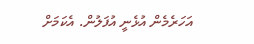އަހަރެމެން އުޅެނީ އުފަލުން. އެކަމަށް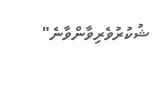ޝުކުރުވެރިވާންވާނެ"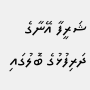ޝަރީފާ އޭނާގެ ދަރިފުޅުގެ ބޮލުގައި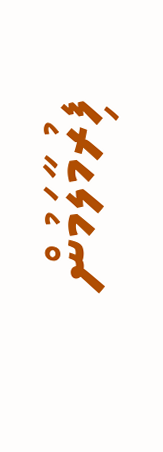ފިރުމާލަމުން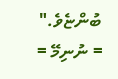ބުންޏެވެ."
= ނުނިމޭ =